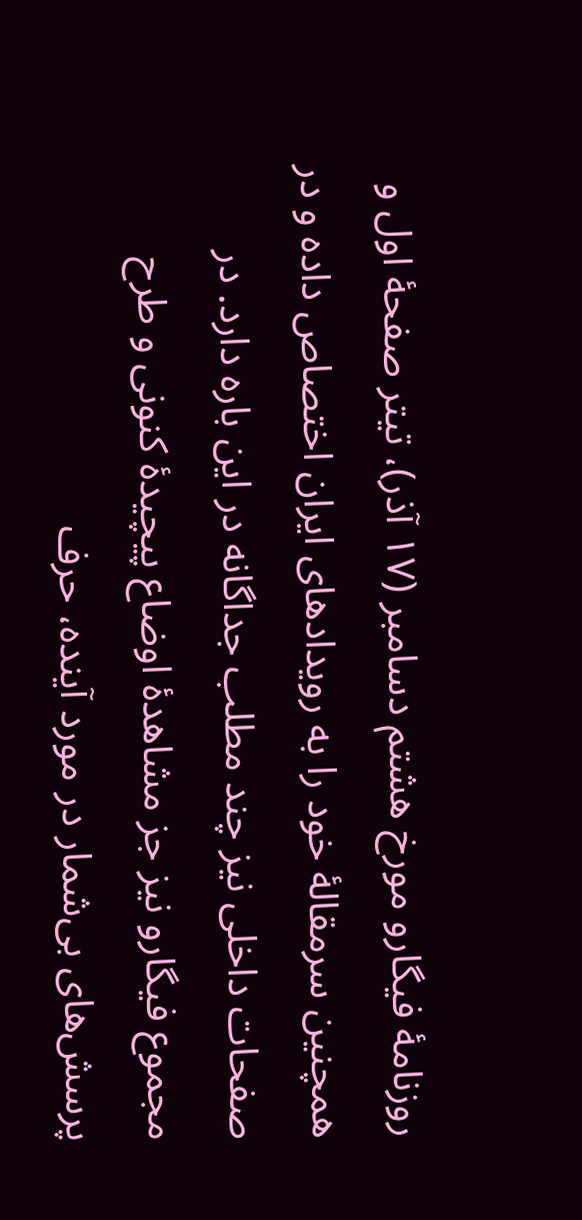روزنامۀ فیگارو مورخ هشتم دسامبر (۱۷ آذر)، تیتر صفحۀ اول و همچنین سرمقالۀ خود را به رویدادهای ایران اختصاص داده و در صفحات داخلی نیز چند مطلب جداگانه در این باره دارد. در مجموع فیگارو نیز جز مشاهدۀ اوضاع پیچیدۀ کنونی و طرح پرسش‌های بی‌شمار در مورد آینده، حرف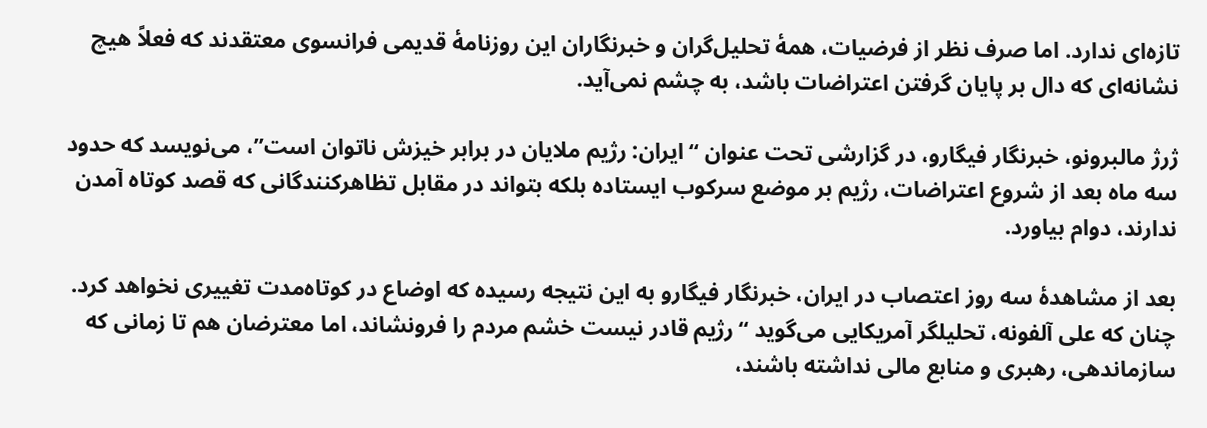تازه‌ای ندارد. اما صرف نظر از فرضیات، همۀ تحلیل‌گران و خبرنگاران این روزنامۀ قدیمی فرانسوی معتقدند که فعلاً هیچ نشانه‌ای که دال بر پایان گرفتن اعتراضات باشد، به چشم نمی‌آید.

ژرژ مالبرونو، خبرنگار فیگارو، در گزارشی تحت عنوان “ایران: رژیم ملایان در برابر خیزش ناتوان است”، می‌نویسد که حدود سه ماه بعد از شروع اعتراضات، رژیم بر موضع سرکوب ایستاده بلکه بتواند در مقابل تظاهرکنندگانی که قصد کوتاه آمدن ندارند، دوام بیاورد.

بعد از مشاهدۀ سه روز اعتصاب در ایران، خبرنگار فیگارو به این نتیجه رسیده که اوضاع در کوتاه‌مدت تغییری نخواهد کرد. چنان که علی آلفونه، تحلیلگر آمریکایی می‌گوید “رژیم قادر نیست خشم مردم را فرونشاند، اما معترضان هم تا زمانی که سازماندهی، رهبری و منابع مالی نداشته باشند،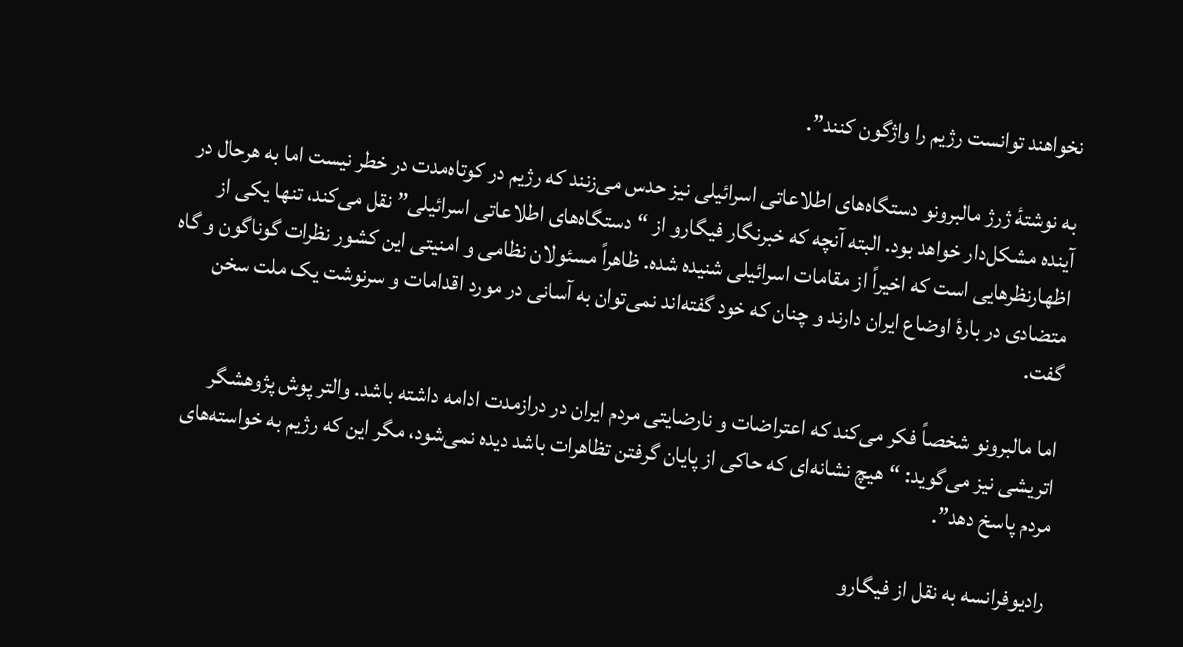نخواهند توانست رژیم را واژگون کنند”.

به نوشتۀ ژرژ مالبرونو دستگاه‌های اطلاعاتی اسرائیلی نیز حدس می‌زنند که رژیم در کوتاه‌مدت در خطر نیست اما به هرحال در آینده مشکل‌دار خواهد بود. البته آنچه که خبرنگار فیگارو از “دستگاه‌های اطلاعاتی اسرائیلی” نقل می‌کند، تنها یکی از اظهارنظرهایی است که اخیراً از مقامات اسرائیلی شنیده شده. ظاهراً مسئولان نظامی و امنیتی این کشور نظرات گوناگون و گاه متضادی در بارۀ اوضاع ایران دارند و چنان که خود گفته‌اند نمی‌توان به آسانی در مورد اقدامات و سرنوشت یک ملت سخن گفت.

اما مالبرونو شخصاً فکر می‌کند که اعتراضات و نارضایتی مردم ایران در درازمدت ادامه داشته باشد. والتر پوش پژوهشگر اتریشی نیز می‌گوید: “هیچ نشانه‌ای که حاکی از پایان گرفتن تظاهرات باشد دیده نمی‌شود، مگر این که رژیم به خواسته‌های مردم پاسخ دهد”.

رادیوفرانسه به نقل از فیگارو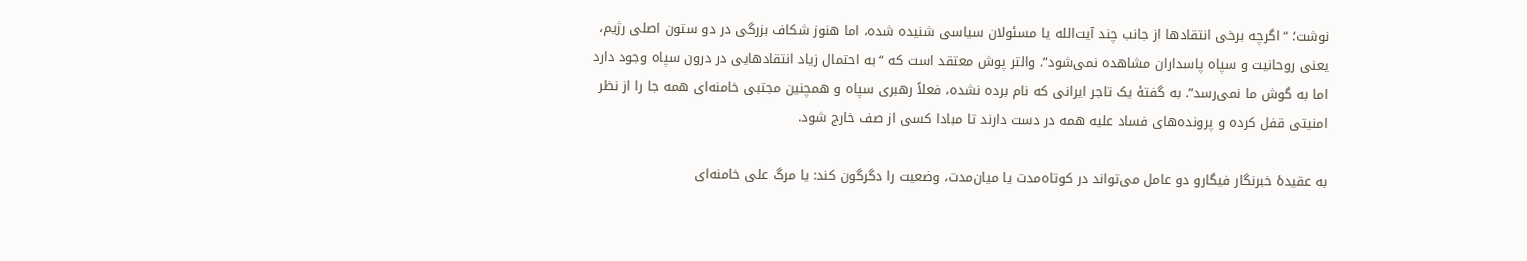نوشت؛ “اگرچه برخی انتقادها از جانب چند آیت‌الله یا مسئولان سیاسی شنیده شده، اما هنوز شکاف بزرگی در دو ستون اصلی رژیم، یعنی روحانیت و سپاه پاسداران مشاهده نمی‌شود”. والتر پوش معتقد است که “به احتمال زیاد انتقادهایی در درون سپاه وجود دارد اما به گوش ما نمی‌رسد”. به گفتۀ یک تاجر ایرانی که نام برده نشده، فعلاً رهبری سپاه و همچنین مجتبی خامنه‌ای همه جا را از نظر امنیتی قفل کرده و پرونده‌های فساد علیه همه در دست دارند تا مبادا کسی از صف خارج شود.

به عقیدۀ خبرنگار فیگارو دو عامل می‌تواند در کوتاه‌مدت یا میان‌مدت، وضعیت را دگرگون کند: یا مرگ علی خامنه‌ای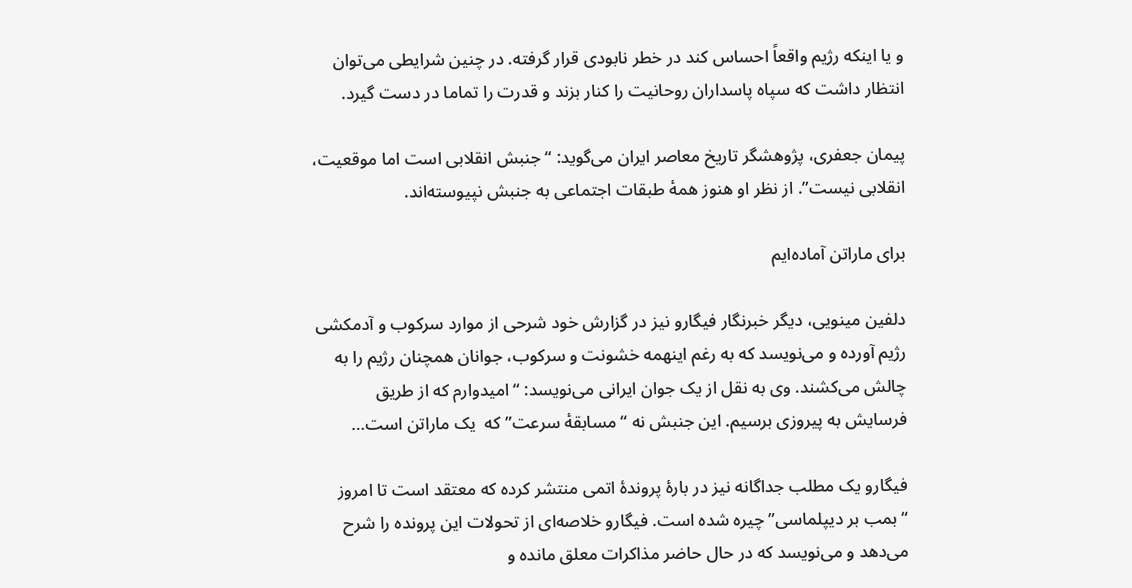و یا اینکه رژیم واقعاً احساس کند در خطر نابودی قرار گرفته. در چنین شرایطی می‌توان انتظار داشت که سپاه پاسداران روحانیت را کنار بزند و قدرت را تماما در دست گیرد.

پیمان جعفری، پژوهشگر تاریخ معاصر ایران می‌گوید: “جنبش انقلابی است اما موقعیت، انقلابی نیست”. از نظر او هنوز همۀ طبقات اجتماعی به جنبش نپیوسته‌اند.

برای ماراتن آماده‌ایم

دلفین مینویی، دیگر خبرنگار فیگارو نیز در گزارش خود شرحی از موارد سرکوب و آدمکشی رژیم آورده و می‌نویسد که به رغم اینهمه خشونت و سرکوب، جوانان همچنان رژیم را به چالش می‌کشند. وی به نقل از یک جوان ایرانی می‌نویسد: “امیدوارم که از طریق فرسایش به پیروزی برسیم. این جنبش نه “مسابقۀ سرعت” که  یک ماراتن است…

فیگارو یک مطلب جداگانه نیز در بارۀ پروندۀ اتمی منتشر کرده که معتقد است تا امروز “بمب بر دیپلماسی” چیره شده است. فیگارو خلاصه‌ای از تحولات این پرونده را شرح می‌دهد و می‌نویسد که در حال حاضر مذاکرات معلق مانده و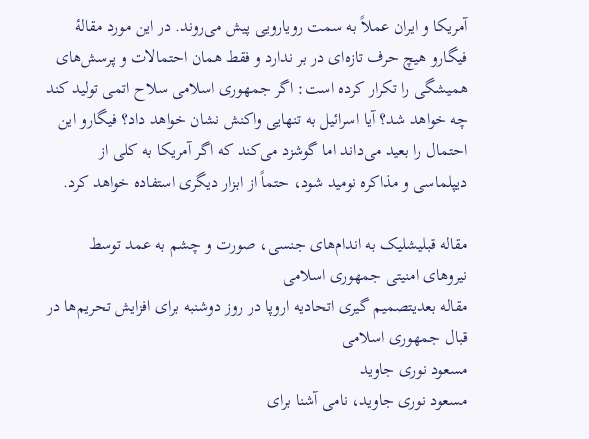آمریکا و ایران عملاً به سمت رویارویی پیش می‌روند. در این مورد مقالۀ فیگارو هیچ حرف تازه‌‌ای در بر ندارد و فقط همان احتمالات و پرسش‌های همیشگی را تکرار کرده است: اگر جمهوری اسلامی سلاح اتمی تولید کند چه خواهد شد؟ آیا اسرائیل به تنهایی واکنش نشان خواهد داد؟ فیگارو این احتمال را بعید می‌داند اما گوشزد می‌کند که اگر آمریکا به کلی از دیپلماسی و مذاکره نومید شود، حتماً از ابزار دیگری استفاده خواهد کرد.

مقاله قبلیشلیک به اندام‌های جنسی، صورت و چشم به عمد توسط نیروهای امنیتی جمهوری اسلامی
مقاله بعدیتصمیم گیری اتحادیه اروپا در روز دوشنبه برای افزایش تحریم‌ها در قبال جمهوری اسلامی
مسعود نوری جاوید
مسعود نوری جاوید، نامی آشنا برای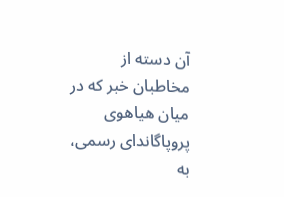آن دسته از مخاطبان خبر که در میان هیاهوی پروپاگاندای رسمی، به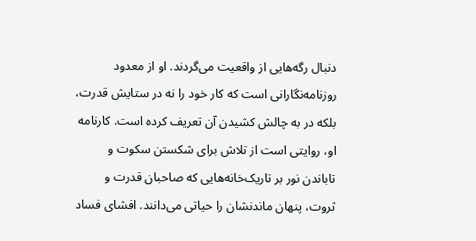دنبال رگه‌هایی از واقعیت می‌گردند. او از معدود روزنامه‌نگارانی است که کار خود را نه در ستایش قدرت، بلکه در به چالش کشیدن آن تعریف کرده است. کارنامه او، روایتی است از تلاش برای شکستن سکوت و تاباندن نور بر تاریک‌خانه‌هایی که صاحبان قدرت و ثروت، پنهان ماندنشان را حیاتی می‌دانند. افشای فساد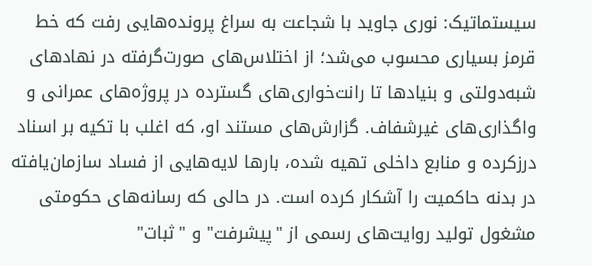سیستماتیک: نوری جاوید با شجاعت به سراغ پرونده‌هایی رفت که خط قرمز بسیاری محسوب می‌شد؛ از اختلاس‌های صورت‌گرفته در نهادهای شبه‌دولتی و بنیادها تا رانت‌خواری‌های گسترده در پروژه‌های عمرانی و واگذاری‌های غیرشفاف. گزارش‌های مستند او، که اغلب با تکیه بر اسناد درزکرده و منابع داخلی تهیه شده، بارها لایه‌هایی از فساد سازمان‌یافته در بدنه حاکمیت را آشکار کرده است. در حالی که رسانه‌های حکومتی مشغول تولید روایت‌های رسمی از "پیشرفت" و "ثبات"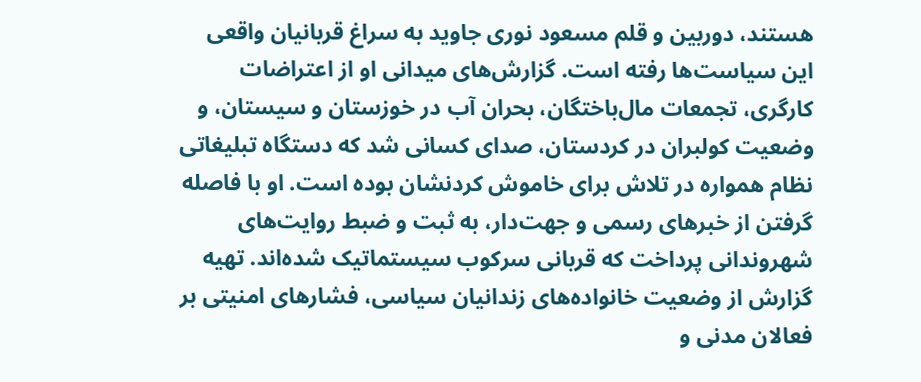هستند، دوربین و قلم مسعود نوری جاوید به سراغ قربانیان واقعی این سیاست‌ها رفته است. گزارش‌های میدانی او از اعتراضات کارگری، تجمعات مال‌باختگان، بحران آب در خوزستان و سیستان، و وضعیت کولبران در کردستان، صدای کسانی شد که دستگاه تبلیغاتی نظام همواره در تلاش برای خاموش کردنشان بوده است. او با فاصله گرفتن از خبرهای رسمی و جهت‌دار، به ثبت و ضبط روایت‌های شهروندانی پرداخت که قربانی سرکوب سیستماتیک شده‌اند. تهیه گزارش از وضعیت خانواده‌های زندانیان سیاسی، فشارهای امنیتی بر فعالان مدنی و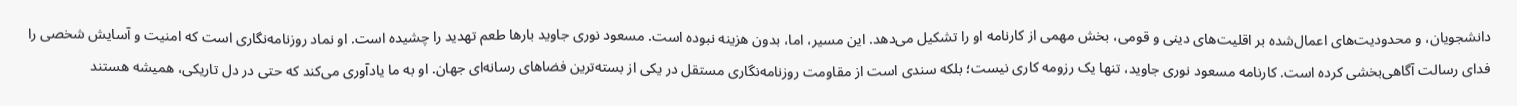دانشجویان، و محدودیت‌های اعمال‌شده بر اقلیت‌های دینی و قومی، بخش مهمی از کارنامه او را تشکیل می‌دهد. این مسیر، اما، بدون هزینه نبوده است. مسعود نوری جاوید بارها طعم تهدید را چشیده است. او نماد روزنامه‌نگاری است که امنیت و آسایش شخصی را فدای رسالت آگاهی‌بخشی کرده است. کارنامه مسعود نوری جاوید، تنها یک رزومه کاری نیست؛ بلکه سندی است از مقاومت روزنامه‌نگاری مستقل در یکی از بسته‌ترین فضاهای رسانه‌ای جهان. او به ما یادآوری می‌کند که حتی در دل تاریکی، همیشه هستند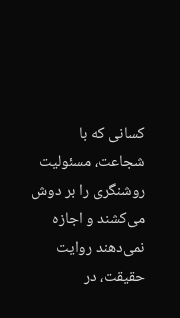کسانی که با شجاعت، مسئولیت روشنگری را بر دوش می‌کشند و اجازه نمی‌دهند روایت حقیقت، در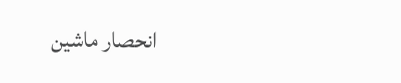انحصار ماشین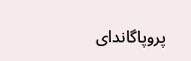پروپاگاندای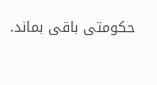حکومتی باقی بماند.